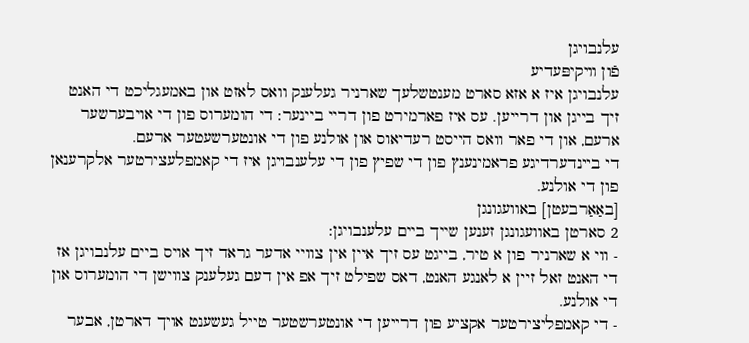עלנבויגן
פֿון װיקיפּעדיע
עלנבויגן איז א אזא סארט מענטשלעך שארניר געלענק וואס לאזט און באמעגליכט די האנט זיך בייגן און דרייען. עס איז פארמירט פון דריי ביינער: די הומערוס פון די אויבערשער ארעם, און די פאר וואס הייסט רעדיאוס און אולנע פון די אונטערשעטער ארעם.
די ביינדערדיגע פראמינענץ פון די שפיץ פון די עלענבויגן איז די קאמפלעצירטער אלקרענאן פון די אולנע.
[באַאַרבעטן] באוועגונגן
2 סארטן באוועגונגן זענען שייך ביים עלענבויגן:
- ווי א שארניר פון א טיר, בייגט עס זיך איין אין צוויי אדער גראד זיך אויס ביים עלנבויגן אז די האנט זאל זיין א לאנגע האנט, דאס שפילט זיך אפ אין דעם געלענק צווישן די הומערוס און די אולנע.
- די קאמפליצירטער אקציע פון דרייען די אונטערשטער טייל געשענט אויך דארטן, אבער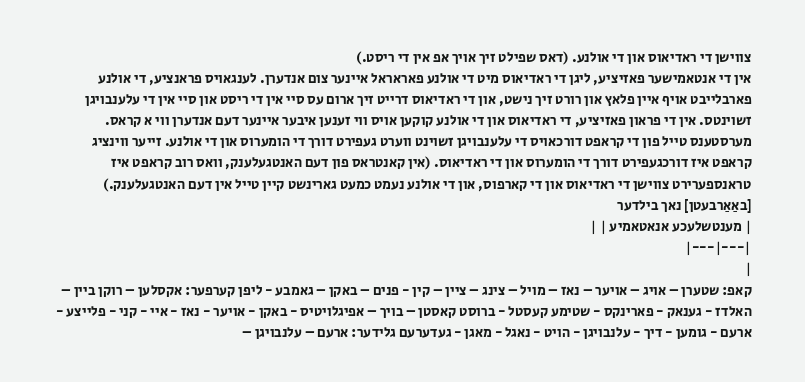צווישן די ראדיאוס און די אולנע. (דאס שפילט זיך אויך אפ אין די ריסט.)
אין די אנטאמישער פאזיציע, ליגן די ראדיאוס מיט די אולנע פאראראל איינער צום אנדערן. לענגאויס פראנציע, די אולנע פארבלייבט אויף איין פלאץ און רורט זיך נישט, און די ראדיאוס דרייט זיך ארום עס סיי אין די ריסט און סיי אין די עלענבויגן זשוינטס. אין די פראון פאזיציע, די ראדיאוס און די אולנע קוקען אויס ווי זענען איבער איינער דעם אנדערן ווי א קראס.
מערסטענס טייל פון די קראפט דורכאויס די עלענבויגן זשוינט ווערט געפירט דורך די הומערוס און די אולנע. זייער ווינציג קראפט איז דורכגעפירט דורך די הומערוס און די ראדיאוס. (אין קאנטראס פון דעם האנטגעלענק, וואס רוב קראפט איז טראנספערירט צווישן די ראדיאוס און די קארפוס, און די אולנע נעמט כמעט גארינשט קיין טייל אין דעם האנטגעלענק.)
[באַאַרבעטן] נאך בילדער
| מענטשלעכע אנאטאמיע | |
|---|---|
|
קאפ: שטערן – אויג – אויער – נאז – מויל – צינג – ציין – קין - פנים – באקן – גאמבע - ליפן קערפער: אקסלען – רוקן ביין – האלדז - גענאק - פארינקס - שטימע קעסטל - ברוסט קאסטן – בויך – אפיגלויטיס - באקן - אויער - נאז - איי - קני - פלייצע - ארעם - גומען - דיך - עלנבויגן - הויט - נאגל - מאגן - געדערעם גלידער: ארעם – עלנבויגן –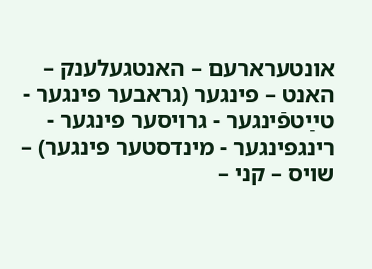אונטערארעם – האנטגעלענק – האנט – פינגער (גראבער פינגער - טײַטפֿינגער - גרויסער פינגער - רינגפינגער - מינדסטער פינגער) – שויס – קני –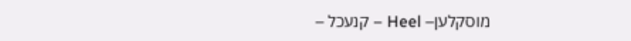מוסקלען– Heel – קנעכל –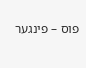פוס – פינגער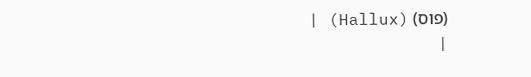(פוס) (Hallux) |
|